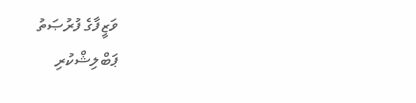ވަޒީފާގެ ފުރުޞަތު
ޕަބްލިޝްކުރި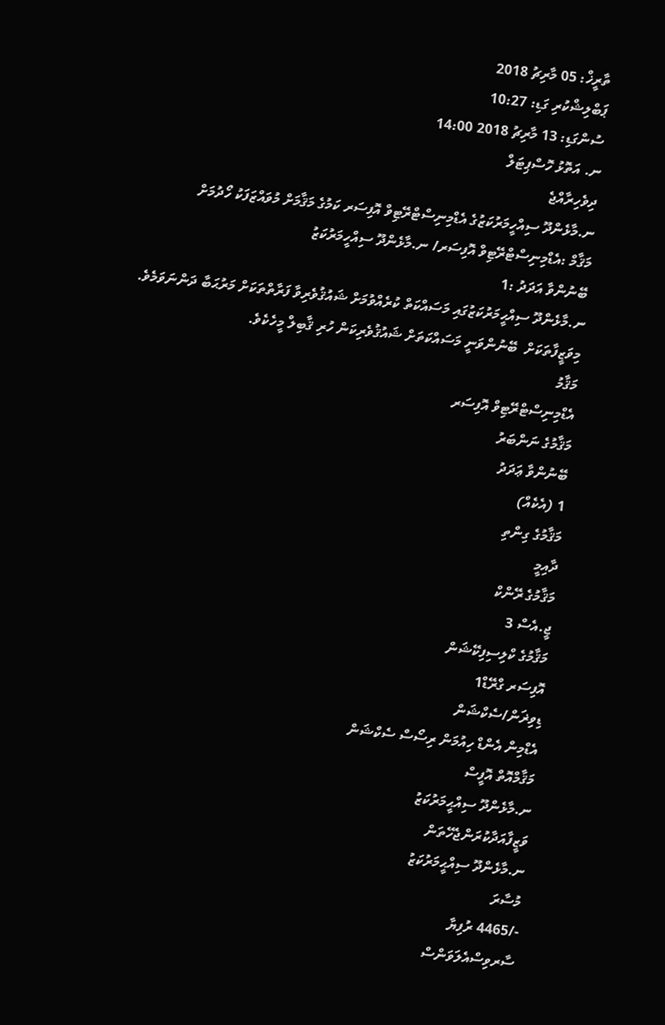ތާރީޚް: 05 މާރިޗު 2018
ޕަބްލިޝްކުރި ގަޑި: 10:27
ސުންގަޑި: 13 މާރިޗު 2018 14:00
ނ. އަތޮޅު ހޮސްޕިޓަލް
ދިވެހިރާއްޖެ
ނ.މާޅެންދޫ ސިއްހީމަރުކަޒުގެ އެޑްމިނިސްޓްރޭޓިވް އޮފިސަރ ކަމުގެ މަޤާމަށް މުވައްޒަފަކު ހޯދުމަށް
މަޤާމް :އެޑްމިނިސްޓްރޭޓިވް އޮފިސަރ/ ނ.މާޅެންދޫ ސިއްހީމަރުކަޒު
ބޭނުންވާ އަދަދު :1
ނ.މާޅެންދޫ ސިއްޙީމަރުކަޒުގައި މަސައްކަތް ކުރެއްވުމަށް ޝައުޤުވެރިވާ ފަރާތްތަކަށް މަރުޙަބާ ދަންނަވަމެވެ. މިވަޒީފާތަކަށް  ބޭނުންވަނީ މަސައްކަތަށް ޝައުޤުވެރިކަން ހުރި ޤާބިލް މީހެކެވެ.
މަޤާމު
އެޑްމިނިސްޓްރޭޓިވް އޮފިސަރ
މަޤާމުގެ ނަންބަރު
ބޭނުންވާ ޢަދަދު
1 (އެކެއް)
މަޤާމުގެ ގިންތި
ދާއިމީ
މަޤާމުގެ ރޭންކް
ޖީ.އެސް 3
މަޤާމުގެ ކްލިސިފިކޭޝަން
އޮފިސަރ ގްރޭޑް1
ޑިވިޜަން/ސެކްޝަން
އެޑްމިން އެންޑް ހިއުމަން ރިސޯސް ސެކްޝަން
މަޤާމްއޮތް އޮފީސް
ނ.މާޅެންދޫ ސިއްޙީމަރުކަޒު
ވަޒީފާއަދާކުރަންޖެހޭތަން
ނ.މާޅެންދޫ ސިއްޙީމަރުކަޒު
މުސާރަ
-/4465 ރުފިޔާ
ސާރވިސްއެލަވަންސް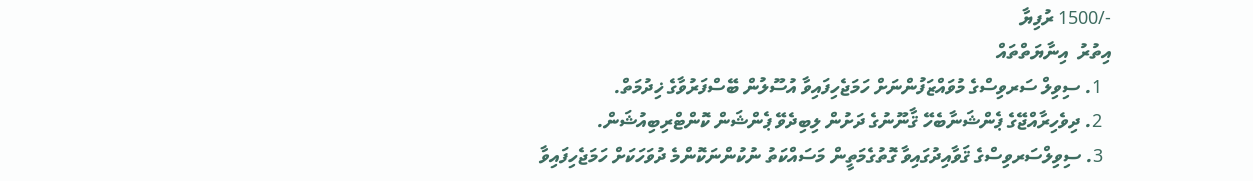-/1500 ރުފިޔާ
އިތުރު  އިނާޔަތްތައް
  1. ސިވިލް ސަރވިސްގެ މުވައްޒަފުންނަށް ހަމަޖެހިފައިވާ އުސޫލުން ބޭސްފަރުވާގެ ޚިދުމަތް.
  2. ދިވެހިރާއްޖޭގެ ޕެންޝަނާބެހޭ ޤާނޫނުގެ ދަށުން ލިބިދެވޭ ޕެންޝަން ކޮންޓްރިބިއުޝަން.
  3. ސިވިލްސަރވިސްގެ ޤަވާއިދުގައިވާ ގޮތުގެމަތީން މަސައްކަތު ނުކުންނަކޮންމެ ދުވަހަކަށް ހަމަޖެހިފައިވާ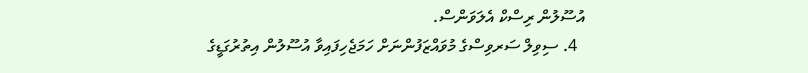އުސޫލުން ރިސްކް އެލަވަންސް.
  4. ސިވިލް ސަރވިސްގެ މުވައްޒަފުންނަށް ހަމަޖެހިފައިވާ އުސޫލުން އިތުރުގަޑީގެ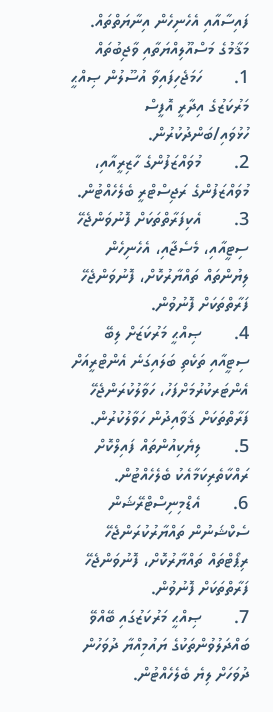ފައިސާއާއި އެހެނިހެން އިނާޔަތްތައް.
މަޤާމުގެ މަސްއޫލިއްޔަތާއި ވާޖިބުތައް
1.       ހަމަޖެހިފައިވާ އުސޫލުން ޞިއްޙީ މަރުކަޒުގެ އިދާރީ އޮފީސް ހުޅުވައި/ބަންދުކުރުން.
2.       މުވައްޒަފުންގެ ހާޒިރީއާއި، މުވައްޒަފުންގެ ރަޖިސްޓްރީ ބެލެހެއްޓުން.
3.       އެކިފަރާތްތަކަށް ފޮނުވަންޖެހޭ ސިޓީއާއި، މެސެޖާއި، އެހެނިހެން ލިޔުންތައް ތައްޔާރުކޮށް، ފޮނުވަންޖެހޭ ފަރާތްތަކަށް ފޮނުވުން.
4.       ޞިއްޙީ މަރުކަޒަށް ލިބޭ ސިޓީއާއި ތަކެތި ބަލައިގަނެ އެންޓްރީއަށް އެންޓަރކުރުމަށްފަހު، ހަވާލުކުރަންޖެހޭ ފަރާތްތަކަށް ޤަވާއިދުން ހަވާލުކުރުން.
5.       ލިޔެކިއުންތައް ފައިލްކޮށް ރައްކާތެރިކަމާއެކު ބެލެހެއްޓުން.
6.       އެޑްމިނިސްޓްރޭޝަން ސެކްޝަނުން ތައްޔާރުކުރަންޖެހޭ ރިޕޯޓްތައް ތައްޔާރުކޮށް، ފޮނުވަންޖެހޭ ފަރާތްތަކަށް ފޮނުވުން.
7.       ޞިއްޙީ މަރުކަޒުގައި ބޭއްވޭ ބައްދަލުވުންތަކުގެ ޔައުމިއްޔާ ދުވަހުން ދުވަހަށް ލިޔެ ބެލެހެއްޓުން.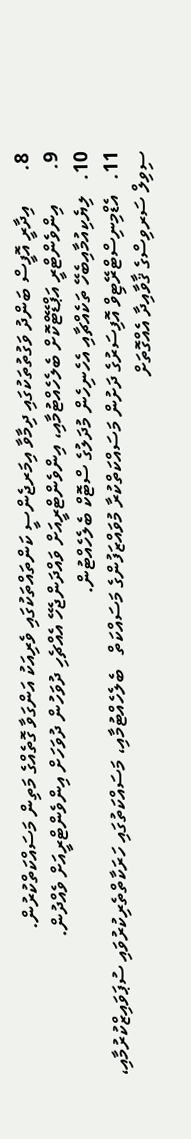8.       އިދާރީ އޮފީސް ބަންދު ވަގުތުތަކުގައި ދިމާވާ އިމަރޖެންސީ ކަންތައްތަކުގައި ވެރިއަކު އަންގަވާ ގޮތެއްގެ މަތިން މަސައްކަތްކުރުން.
9.       އިންވެންޓްރީ އަޕްޑޭޓްކޮށް ބެލެހެއްޓުމާއި، އިންވެންޓްރީއަށް ވައްދަންޖެހޭ އެއްޗެހި ދުވަހުން ދުވަހަށް އިންވެންޓްރީއަށް ވެއްދުން.
10.   ލިޔެކިއުމާއިބެހޭ ތަކެއްޗާއި އެހެނިހެން މުދަލުގެ ސްޓޮކް ބެލެހެއްޓުން.
11.   އެޑްމިނިސްޓްރޭޓިވް އޮފިސަރުގެ ދަށުން މަސައްކަތްކުރާ މުވައްޒަފުންގެ މަސައްކަތް   ބެލެހެއްޓުމާއި، މަސައްކަތުގައި ހަރަކާތްތެރިކުރުވައި ސުޕަވައިޒްކުރުމާއި، ސިވިލް ސަރވިސްގެ ޤާވާއިދާ އެއްގޮތަށް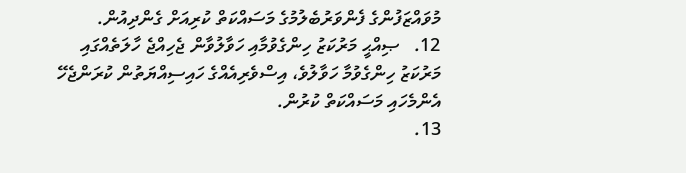މުވައްޒަފުންގެ ފެންވަރުބެލުމުގެ މަސައްކަތް ކުރިއަށް ގެންދިއުން.
12.   ޞިއްޙީ މަރުކަޒު ހިންގެވުމާއި ހަވާލުވާން ޖެހިއްޖެ ހާލަތެއްގައި މަރުކަޒު ހިންގެވުމާ ހަވާލުވެ، އިސްވެރިއެއްގެ ހައިސިއްޔަތުން ކުރަންޖެހޭ އެންމެހައި މަސައްކަތް ކުރުން.
13.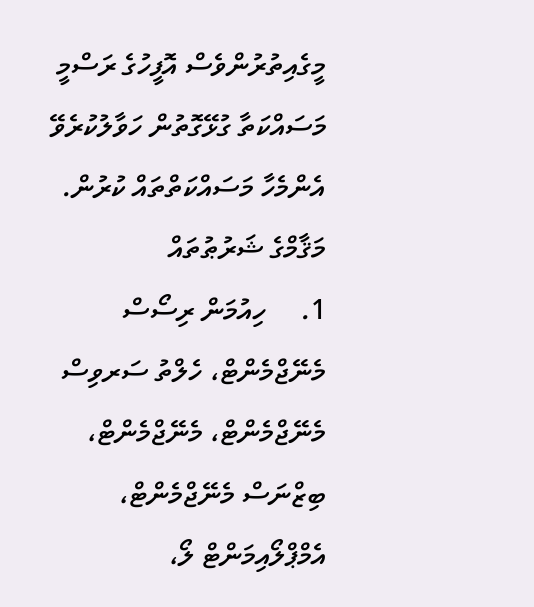މީގެއިތުރުންވެސް އޮފީހުގެ ރަސްމީ މަސައްކަތާ ގުޅޭގޮތުން ހަވާލުކުރެވޭ އެންމެހާ މަސައްކަތްތައް ކުރުން.
މަޤާމްގެ ޝަރުޠުތައް
1.     ހިއުމަން ރިސޯސް މެނޭޖްމެންޓް، ހެލްތު ސަރވިސް މެނޭޖްމެންޓް، މެނޭޖްމެންޓް، ބިޒްނަސް މެނޭޖްމެންޓް، އެމްޕްލޯއިމަންޓް ލޯ،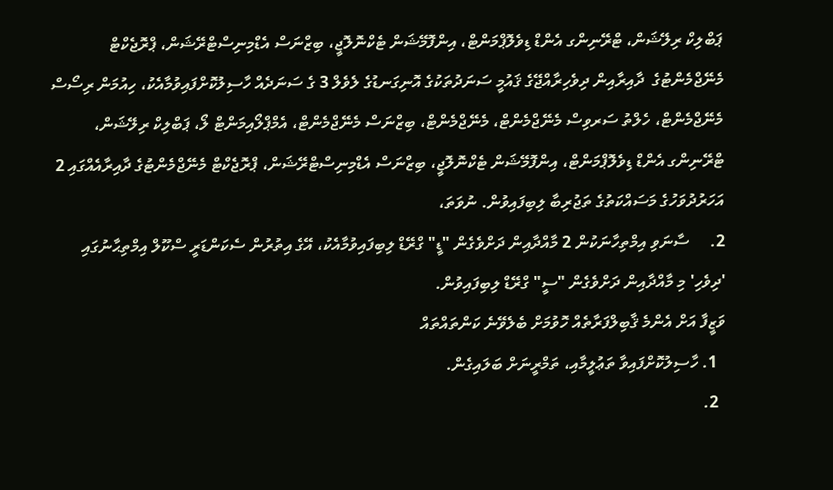ޕަބްލިކް ރިލޭޝަން، ޓްރޭނިންގ އެންޑް ޑިވެލޮޕްމަންޓް، އިންފޮމޭޝަން ޓެކްނޮލޮޖީ، ބިޒްނަސް އެޑްމިނިސްޓްރޭޝަން، ޕްރޮޖެކްޓް މެނޭޖްމެންޓުގެ  ދާއިރާއިން ދިވެހިރާއްޖޭގެ ޤައުމީ ސަނަދުތަކުގެ އޮނިގަނޑުގެ ލެވެލް 3 ގެ ސަނަދެއް ހާސިލުކޮށްފައިވުމާއެކު، ހިއުމަން ރިސޯސް މެނޭޖްމެންޓް، ހެލްތު ސަރވިސް މެނޭޖްމެންޓް، މެނޭޖްމެންޓް، ބިޒްނަސް މެނޭޖްމެންޓް، އެމްޕްލޯއިމަންޓް ލޯ، ޕަބްލިކް ރިލޭޝަން، ޓްރޭނިންގ އެންޑް ޑިވެލޮޕްމަންޓް، އިންފޮމޭޝަން ޓެކްނޮލޮޖީ، ބިޒްނަސް އެޑްމިނިސްޓްރޭޝަން، ޕްރޮޖެކްޓް މެނޭޖްމެންޓުގެ ދާއިރާއެއްގައި 2 އަހަރުދުވަހުގެ މަސައްކަތުގެ ތަޖުރިބާ ލިބިފައިވުން. ނުވަތަ،
2.     ސާނަވި އިމްތިހާނަކުން 2 މާއްދާއިން ދަށްވެގެން "ޑީ" ގްރޭޑް ލިބިފައިވުމާއެކު، އޭގެ އިތުރުން ސެކަންޑަރީ ސްކޫލް އިމްތިޙާނުގައި 'ދިވެހި' މި މާއްދާއިން ދަށްވެގެން "ސީ" ގްރޭޑް ލިބިފައިވުން.
ވަޒީފާ އަށް އެންމެ ޤާބިލްފަރާތެއް ހޮވުމަށް ބެލެވޭނެ ކަންތައްތައް
  1. ހާސިލުކޮށްފައިވާ ތަޢުލީމާއި، ތަމްރީނަށް ބަލައިގެން.
  2.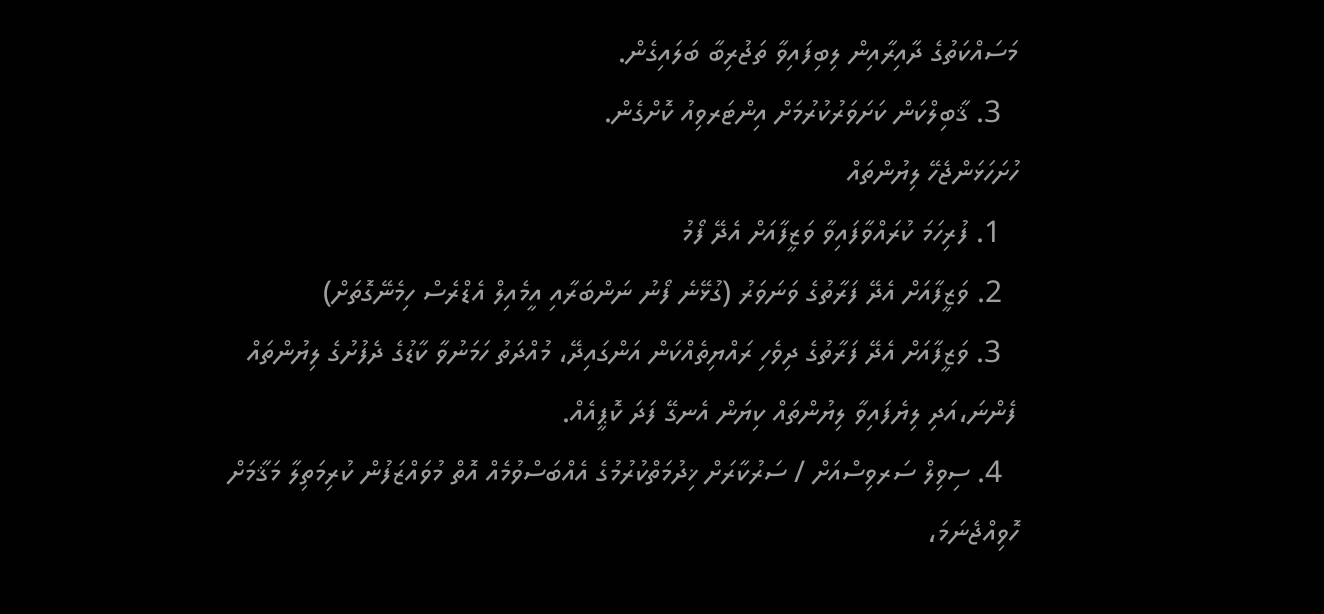މަސައްކަތުގެ ދާއިރާއިން ލިބިފައިވާ ތަޖުރިބާ ބަލައިގެން.
  3. ޤާބިލްކަން ކަށަވަރުކުރުމަށް އިންޓަރވިއު ކޮށްގެން.
ހުށަހަޅަންޖެހޭ ލިޔުންތައް
  1. ފުރިހަމަ ކުރައްވާފައިވާ ވަޒީފާއަށް އެދޭ ފޯމު
  2. ވަޒީފާއަށް އެދޭ ފަރާތުގެ ވަނަވަރު (ގުޅޭނެ ފޯނު ނަންބަރާއި އީމެއިލް އެޑްރެސް ހިމެނޭގޮތަށް)
  3. ވަޒީފާއަށް އެދޭ ފަރާތުގެ ދިވެހި ރައްޔިތެއްކަން އަންގައިދޭ، މުއްދަތު ހަމަނުވާ ކާޑުގެ ދެފުށުގެ ލިޔުންތައް ފެންނަ،އަދި ލިޔެފައިވާ ލިޔުންތައް ކިޔަން އެނގޭ ފަދަ ކޮޕީއެއް.
  4. ސިވިލް ސަރވިސްއަށް / ސަރުކާރަށް ޚިދުމަތްކުރުމުގެ އެއްބަސްވުމެއް އޮތް މުވައްޒަފުން ކުރިމަތިލާ މަޤާމަށް ހޮވިއްޖެނަމަ،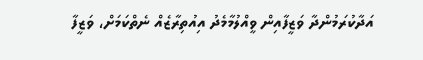އަދާކުރަމުންދާ ވަޒީފާއިން ވީއްލުމާމެދު އިއުތިރާޒެއް ނެތްކަމަށް، ވަޒީފާ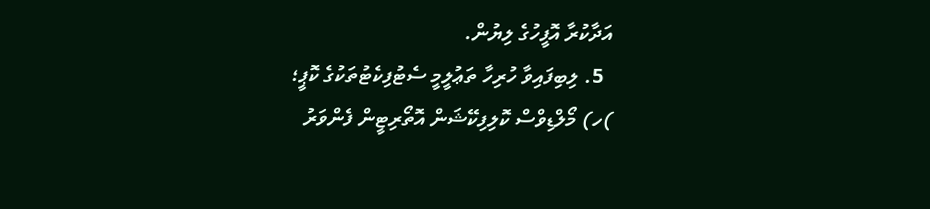އަދާކުރާ އޮފީހުގެ ލިޔުން.
  5. ލިބިފައިވާ ހުރިހާ ތަޢުލީމީ ސެޓުފިކެޓުތަކުގެ ކޮޕީ؛
)ހ) މޯލްޑިވްސް ކޮލިފިކޭޝަން އޮތޯރިޓީން ފެންވަރު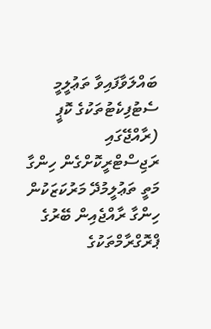ބައްލަވާފައިވާ ތަޢުލީމީ ސެޓުފިކެޓުތަކުގެ ކޮޕީ (ރާއްޖޭގައި ރަޖިސްޓްރީކޮށްގެން ހިންގާ މަތީ ތަޢުލީމުދޭ މަރުކަޒަކުން ހިންގާ ރާއްޖެއިން ބޭރުގެ ޕްރޮގްރާމްތަކުގެ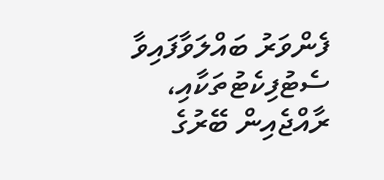ފެންވަރު ބައްލަވާފައިވާ ސެޓުފިކެޓުތަކާއި، ރާއްޖެއިން ބޭރުގެ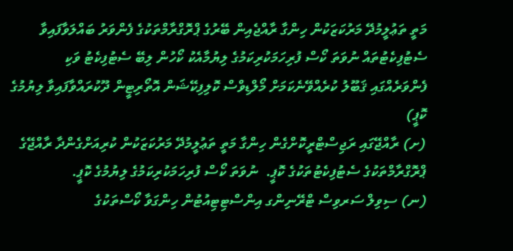މަތީ ތަޢުލީމުދޭ މަރުކަޒަކުން ހިންގާ ރާއްޖެއިން ބޭރުގެ ޕްރޮގްރާމްތަކުގެ ފެންވަރު ބައްލަވާފައިވާ ސެޓުފިކެޓުތައް ނުވަތަ ކޯސް ފުރިހަމަކުރިކަމުގެ ލިޔުމާއެކު ކޯހުން ލިބޭ ސެޓުފިކެޓު ވަކި ފެންވަރެއްގައި ޤަބޫލު ކުރެއްވޭނެކަމަށް މޯލްޑިވްސް ކޮލިފިކޭޝަން އޮތޯރިޓީން ދޫކުރައްވާފައިވާ ލިޔުމުގެ ކޮޕީ)
(ށ) ރާއްޖޭގައި ރަޖިސްޓްރީކޮށްގެން ހިންގާ މަތީ ތަޢުލީމުދޭ މަރުކަޒަކުން ކުރިއަށްގެންދާ ރާއްޖޭގެ ޕްރޮގްރާމްތަކުގެ ސެޓުފިކެޓުތަކުގެ ކޮޕީ.  ނުވަތަ ކޯސް ފުރިހަމަކުރިކަމުގެ ލިޔުމުގެ ކޮޕީ.
(ނ) ސިވިލް ސަރވިސް ޓްރޭނިންގ އިންސްޓިޓިއުޓުން ހިންގަވާ ކޯސްތަކުގެ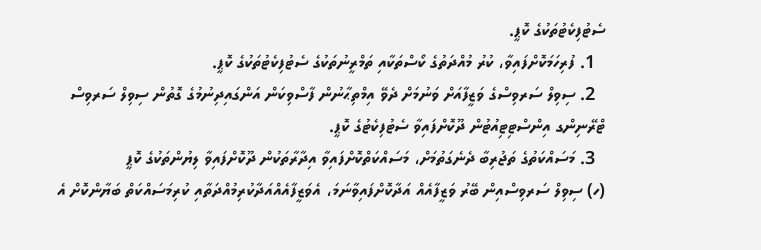ސެޓުފިކެޓުތަކުގެ ކޮޕީ.
  1. ފުރިހަމަކޮށްފައިވާ، ކުރު މުއްދަތުގެ ކޯސްތަކާއި ތަމްރީނުތަކުގެ ސެޓުފިކެޓުތަކުގެ ކޮޕީ.
  2. ސިވިލް ސަރވިސްގެ ވަޒީފާއަށް ވަނުމަށް ދެވޭ އިމްތިޙާނުން ފާސްވިކަން އަންގައިދިނުމުގެ ގޮތުން ސިވިލް ސަރވިސް ޓްރޭނިންގ އިންސްޓިޓިއުޓުން ދޫކޮށްފައިވާ ސެޓުފިކެޓުގެ ކޮޕީ.
  3. މަސައްކަތުގެ ތަޖުރިބާ ދެނެގަތުމަށް، މަސައްކަތްކޮށްފައިވާ އިދާރާތަކުން ދޫކޮށްފައިވާ ލިޔުންތަކުގެ ކޮޕީ
(ހ) ސިވިލް ސަރވިސްއިން ބޭރު ވަޒީފާއެއް އަދާކޮށްފައިވާނަމަ، އެވަޒީފާއެއްއަދާކުރިމުއްދަތާއި ކުރިމަސައްކަތް ބަޔާންކޮށް އެ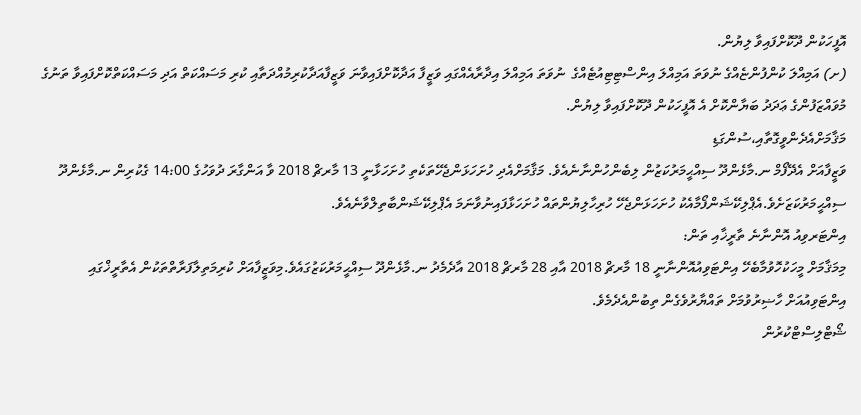އޮފީހަކުން ދޫކޮށްފައިވާ ލިޔުން.
(ށ) އަމިއްލަ ކުންފުންޏެއްގެ ނުވަތަ އަމިއްލަ އިންސްޓިޓިއުޓެއްގެ  ނުވަތަ އަމިއްލަ އިދާރާއެއްގައި ވަޒީފާ އަދާކޮށްފައިވާނަ ވަޒީފާއަދާކުރިމުއްދަތާއި ކުރި މަސައްކަތް އަދި މަސައްކަތްކޮށްފައިވާ ތަނުގެ މުވައްޒަފުންގެ ޢަދަދު ބަޔާންކޮށް އެ އޮފީހަކުން ދޫކޮށްފައިވާ ލިޔުން.
މަޤާމަށްއެދެންވީގޮތާއި،ސުންގަޑި
ވަޒީފާއަށް އެދޭފޯމް ނ.މާޅެންދޫ ސިއްޙީމަރުކަޒުން ލިބެންހުންނާނެއެވެ. މަޤާމަށްއެދި ހުށަހަޅަންޖެހޭތަކެތި ހުށަހަޅާނީ 13 މާރޗް 2018 ވާ އަންގާރަ ދުވަހުގެ 14:00 ގެކުރިން ނ.މާޅެންދޫ ސިއްޙީމަރުކަޒަށެވެ.އެޕްލިކޭޝަންފޯމާއެކު ހުށަހަޅަންޖެހޭ ހުރިހާލިޔުންތައް ހުށަހަޅާފައިނުވާނަމަ އެޕްލިކޭޝަންބާތިލްވާނެއެވެ.
އިންޓަރވިއު އޮންނާނެ ތާރީޚާއި ތަން:
މިމަޤާމަށް މީހަކުހޮވުމާބެހޭ އިންޓަވިއުއޮންނާނީ 18 މާރޗް 2018 އާއި 28 މާރޗް 2018 އާދެމެދު ނ.މާޅެންދޫ ސިއްޙީމަރުކަޒުގައެވެ.މިވަޒީފާއަށް ކުރިމަތިލާފަރާތްތަކުން އެތާރީޚްގައި އިންޓަވިއުއަށް ހާޟިރުވުމަށް ތައްޔާރުވެގެން ތިބުންއެދެމެވެ.
ޝޯޓްލިސްޓްކުރުން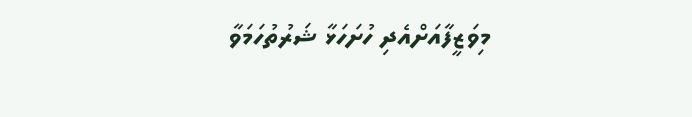މިވަޒީފާއަށްއެދި ހުށަހަޅާ ޝަރުތުހަމަވާ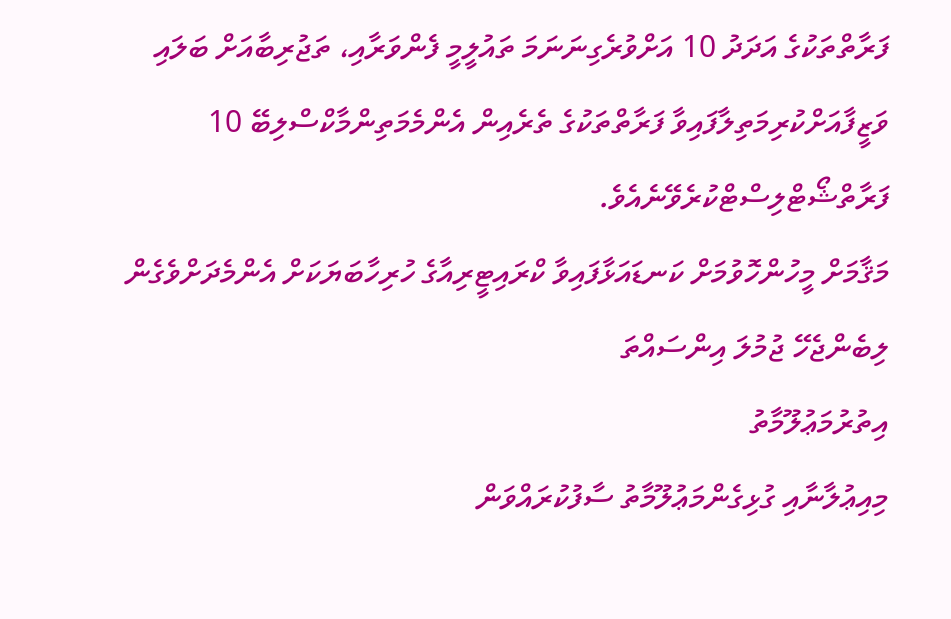ފަރާތްތަކުގެ އަދަދު 10 އަށްވުރެގިނަނަމަ ތައުލީމީ ފެންވަރާއި، ތަޖުރިބާއަށް ބަލައި ވަޒީފާއަށްކުރިމަތިލާފައިވާ ފަރާތްތަކުގެ ތެރެއިން އެންމެމަތިންމާކްސްލިބޭ 10 ފަރާތްޝޯޓްލިސްޓްކުރެވޭނެއެވެ.
މަޤާމަށް މީހުންހޮވުމަށް ކަނޑައަޅާފައިވާ ކްރައިޓީރިއާގެ ހުރިހާބަޔަކަށް އެންމެދަށްވެގެން ލިބެންޖެހޭ ޖުމުލަ އިންސައްތަ
އިތުރުމަޢުލޫމާތު
މިއިޢުލާނާއި ގުޅިގެންމަޢުލޫމާތު ސާފުކުރައްވަން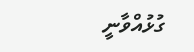ގުޅުއްވާނީ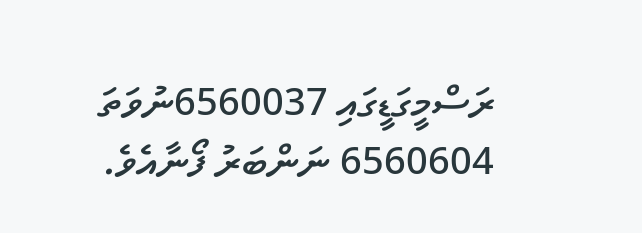ރަސްމީގަޑީގައި 6560037ނުވަތަ 6560604 ނަންބަރު ފޯނާއެވެ.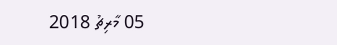05 މާރިޗު 2018